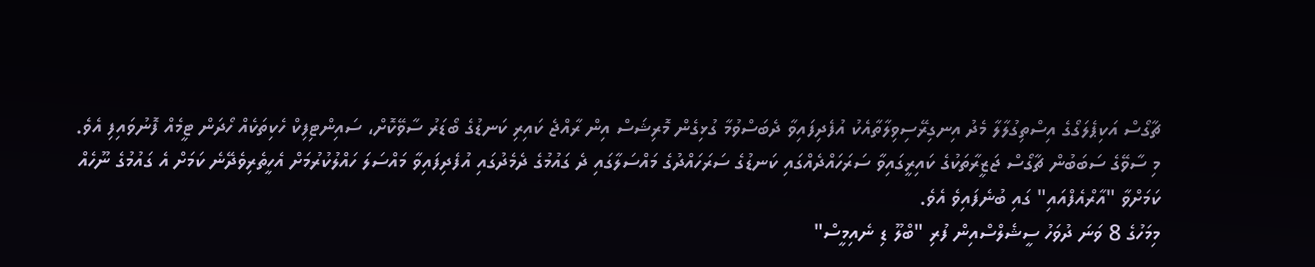ޗާގޯސް އަކިޕެލަގޯގެ އިސްތިގުލާލާ މެދު އިނގިރޭސިވިލާތާއެކު އުފެދިފައިވާ ދެބަސްވުމާ ގުޅިގެން މޮރިޝަސް އިން ރާއްޖެ ކައިރި ކަނޑުގެ ބޯޑަރު ސާވޭކޮށް، ސައިންޓިފިކް ހެކިތަކެއް ހޯދަން ޓީމެއް ފޮނުވައިފި އެވެ.
މި ސާވޭގެ ސަބަބުން ޗާގޯސް ޖަޒީރާތަކުގެ ކައިރީގައިވާ ސަރަހައްދެއްގައި ކަނޑުގެ ސަރަހައްދުގެ މައްސަލާގައި ދެ ގައުމުގެ ދެމެދުގައި އުފެދިފައިވާ މައްސަލަ ހައްލުކުރުމަށް އެހީތެރިވެދޭނެ ކަމަށް އެ ގައުމުގެ ނޫހެއް ކަމަށްވާ "އާރްއެފްއައި" ގައި ބުނެފައިވެ އެވެ.
މިމަހުގެ 8 ވަނަ ދުވަހު ސީޝެލްސްއިން ފުރި "ބްލޫ ޑި ނެއިމީސް"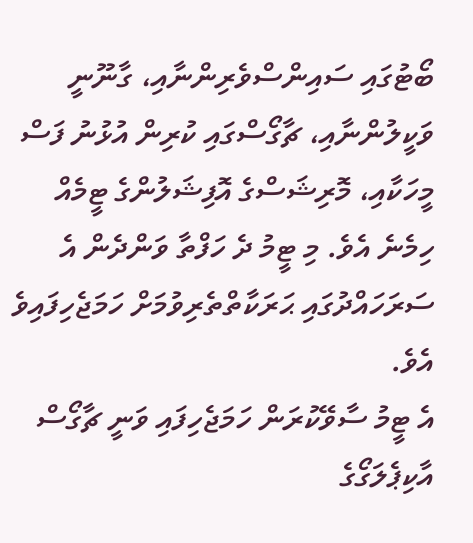ބޯޓުގައި ސައިންސްވެރިންނާއި، ގާނޫނީ ވަކީލުންނާއި، ޗާގޯސްގައި ކުރިން އުޅުނު ފަސް މީހަކާއި، މޮރިޝަސްގެ އޮފިޝަލުންގެ ޓީމެއް ހިމެނެ އެވެ. މި ޓީމު ދެ ހަފްތާ ވަންދެން އެ ސަރަހައްދުގައި ޙަރަކާތްތެރިވުމަށް ހަމަޖެހިފައިވެ އެވެ.
އެ ޓީމު ސާވޭކުރަން ހަމަޖެހިފައި ވަނީ ޗާގޯސް އާކިޕެލަގޯގެ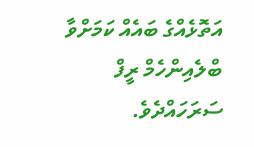އަތޮޅެއްގެ ބައެއް ކަމަށްވާ ބްލެއިންހެމް ރީފް ސަރަހައްދެވެ.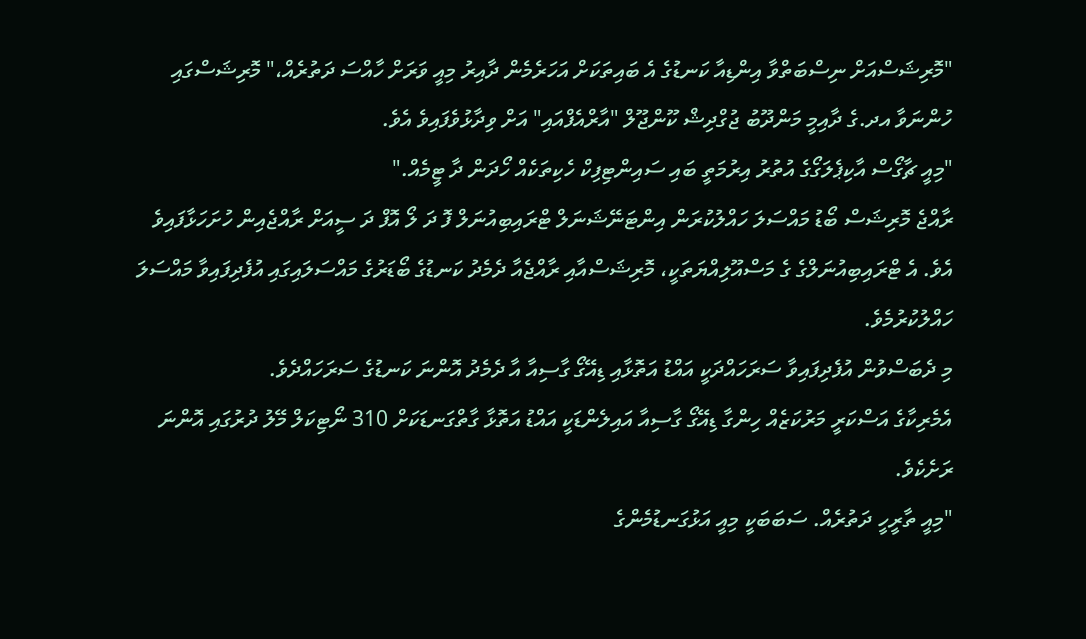"މޮރިޝަސްއަށް ނިސްބަތްވާ އިންޑިއާ ކަނޑުގެ އެ ބައިތަކަށް އަހަރެމެން ދާއިރު މިއީ ވަރަށް ހާއްސަ ދަތުރެއް،" މޮރިޝަސްގައި ހުންނަވާ އދ.ގެ ދާއިމީ މަންދޫބު ޖުގްދިޝް ކޫންޖޫލް "އާރްއެފްއައި" އަށް ވިދާޅުވެފައިވެ އެވެ.
"މިއީ ޗާގޯސް އާކިޕެލަގޯގެ އުތުރު އިރުމަތީ ބައި ސައިންޓިފިކް ހެކިތަކެއް ހޯދަން ދާ ޓީމެއް."
ރާއްޖެ މޮރިޝަސް ބޯޑު މައްސަލަ ހައްލުކުރަން އިންޓަނޭޝަނަލް ޓްރައިބިއުނަލް ފޮ ދަ ލޯ އޮފް ދަ ސީއަށް ރާއްޖެއިން ހުށަހަޅާފައިވެ އެވެ. އެ ޓްރައިބިއުނަލްގެ ގެ މަސްއޫލިއްޔަތަކީ، މޮރިޝަސްއާއި ރާއްޖެއާ ދެމެދު ކަނޑުގެ ބޯޑަރުގެ މައްސަލައިގައި އުފެދިފައިވާ މައްސަލަ ހައްލުކުރުމެވެ.
މި ދެބަސްވުން އުފެދިފައިވާ ސަރަހައްދަކީ އައްޑު އަތޮޅާއި ޑިއޭގޯ ގާސިއާ އާ ދެމެދު އޮންނަ ކަނޑުގެ ސަރަހައްދެވެ.
އެމެރިކާގެ އަސްކަރީ މަރުކަޒެއް ހިންގާ ޑިއޭގޯ ގާސިއާ އައިލެންޑަކީ އައްޑު އަތޮޅާ ގާތްގަނޑަކަށް 310 ނޯޓިކަލް މޭލު ދުރުގައި އޮންނަ ރަށެކެވެ.
"މިއީ ތާރީހީ ދަތުރެއް. ސަބަބަކީ މިއީ އަޅުގަނޑުމެންގެ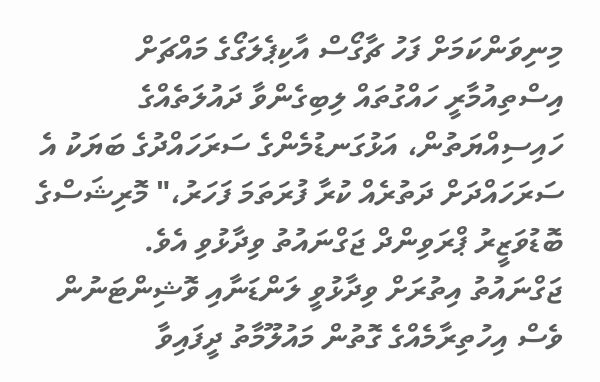މިނިވަންކަމަށް ފަހު ޗާގޯސް އާކިޕެލަގޯގެ މައްޗަށް އިސްތިއުމާރީ ހައްގުތައް ލިބިގެންވާ ދައުލަތެއްގެ ހައިސިއްޔަތުން، އަޅުގަނޑުމެންގެ ސަރަހައްދުގެ ބަޔަކު އެ ސަރަހައްދަށް ދަތުރެއް ކުރާ ފުރަތަމަ ފަހަރު،" މޮރިޝަސްގެ ބޮޑުވަޒީރު ޕްރަވިންދް ޖަގްނައުތު ވިދާޅުވި އެވެ.
ޖަގްނައުތު އިތުރަށް ވިދާޅުވީ ލަންޑަނާއި ވޮޝިންޓަނުން ވެސް އިހުތިރާމެއްގެ ގޮތުން މައުލޫމާތު ދީފައިވާ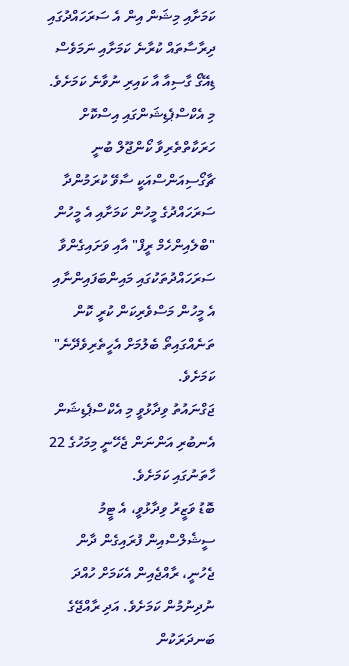ކަމަށާއި މިޝަން އިން އެ ސަރަހައްދުގައި ދިރާސާތައް ކުރާނެ ކަމަށާއި ނަމަވެސް ޑިއޭގޯ ގާސިއާ އާ ކައިރި ނުވާނެ ކަމަށެވެ.
މި އެކްސްޕެޑިޝަންގައި އިސްކޮށް ހަރަކާތްތެރިވާ ކޯންޖޫލް ބުނީ ޗާގޯސިއަންސްއަކީ ސާވޭ ކުރަމުންދާ ސަރަހައްދުގެ މީހުން ކަމަށާއި އެ މީހުން "ބްލެއިންހެމް ރީފް" އާއި ވަށައިގެންވާ ސަރަހައްދުތަކުގައި މައިންބަފައިންނާއި އެ މީހުން މަސްވެރިކަން ކުރީ ކޮން ތަނެއްގައިތޯ ބެލުމަށް އެހީތެރިވެދޭނެ" ކަމަށެވެ.
ޖަގްނައުތު ވިދާޅުވީ މި އެކްސްޕެޑިޝަން އެނބުރި އަންނަން ޖެހޭނީ މިމަހުގެ 22 ހާތަނުގައި ކަމަށެވެ.
ބޮޑު ވަޒީރު ވިދާޅުވީ، އެ ޓީމު ސީޝެލްސްއިން ފުރައިގެން ދާން ޖެހުނީ، ރާއްޖެއިން އެކަމަށް ހުއްދަ ނުދިނުމުން ކަމަށެވެ. އަދި ރާއްޖޭގެ ބަނދަރަކުން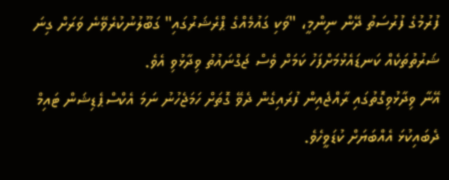ފުރުމުގެ ފުރުސަތު ދޭން ނިންމީ، "ވަކި ގައުމެއްގެ ޕްރެޝަރުގައި" ގަބޫލުނުކުރެވޭނެ ވަރަށް ގިނަ ޝަރުތުތަކެއް ކަނޑައެޅުމަށްފަހު ކަމަށް ވެސް ޖަގްނައުތު ވިދާޅުވި އެވެ.
އޭނާ ވިދާޅުވިގޮތުގައި ރާއްޖެއިން ފުރައިގެން ދެވޭ ގޮތަށް ހަމަޖެހުނު ނަމަ އެކްސްޕެޑިޝަން ޓައިމް ދެބައިކުޅަ އެއްބަޔަށް ކުޑަވީހެވެ.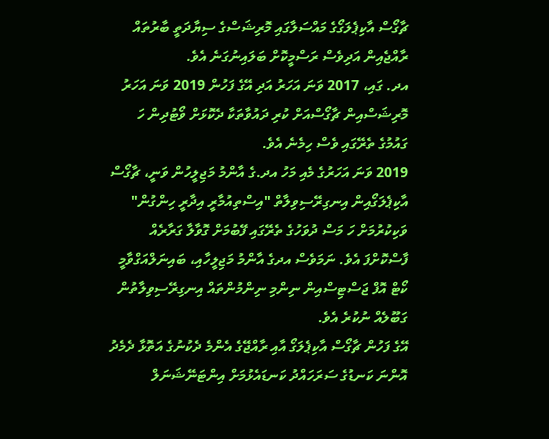ޗާގޯސް އާކިޕެލަގޯގެ މައްސަލާގައި މޮރިޝަސްގެ ސިޔާދަތީ ބާރުތައް ރާއްޖެއިން އަދިވެސް ރަސްމީކޮށް ބަލައިނުގަނެ އެވެ.
އދ. ގައި، 2017 ވަނަ އަހަރު އަދި އޭގެ ފަހުން 2019 ވަނަ އަހަރު މޮރިޝަސްއިން ޗާގޯސްއަށް ކުރި ދައުވާތަކާ ދެކޮޅަށް ވޯޓުދިން ހަ ގައުމުގެ ތެރޭގައި ވެސް ހިމެނެ އެވެ.
2019 ވަނަ އަހަރުގެ މެއި މަހު އދ.ގެ އާންމު މަޖިލީހުން ވަނީ، ޗާގޯސް އާކިޕެލަގޯއިން އިނގިރޭސިވިލާތް "އިސްތިއުމާރީ އިދާރީ ހިންގުން" ވަކިކުރުމަށް ހަ މަސް ދުވަހުގެ ތެރޭގައި ފޭބުމަށް ގޮވާލާ ގަރާރެއް ފާސްކޮށްފަ އެވެ. ނަމަވެސް އދގެ އާންމު މަޖިލީހާއި، ބައިނަލްއަގްވާމީ ކޯޓް އޮފް ޖަސްޓިސްއިން ނިންމި ނިންމުންތައް އިނގިރޭސިވިލާތުން ގަބޫލެއް ނުކުރެ އެވެ.
އޭގެ ފަހުން ޗާގޯސް އާކިޕެލަގޯ އާއި ރާއްޖޭގެ އެންމެ ދެކުނުގެ އަތޮޅާ ދެމެދު އޮންނަ ކަނޑުގެ ސަރަހައްދު ކަނޑައެޅުމަށް އިންޓަނޭޝަނަލް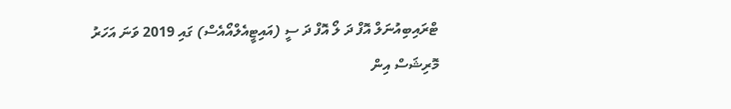ޓްރައިބިއުނަލް އޮފް ދަ ލޯ އޮފް ދަ ސީ (އައިޓީއެލްއޯއެސް) ގައި 2019 ވަނަ އަހަރު މޮރިޝަސް އިން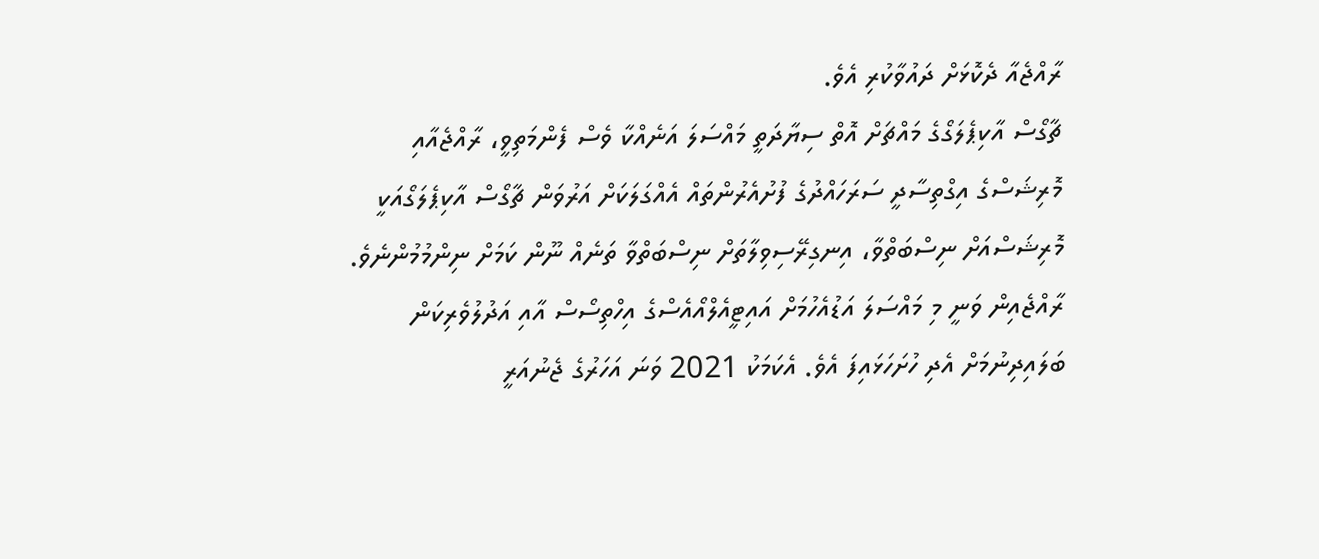ރާއްޖެއާ ދެކޮޅަށް ދައުވާކުރި އެވެ.
ޗާގޯސް އާކިޕެލަގޯގެ މައްޗަށް އޮތް ސިޔާދަތީ މައްސަލަ އަނެއްކާ ވެސް ފެންމަތިވީ، ރާއްޖެއާއި މޮރިޝަސްގެ އިގްތިސާދީ ސަރަހައްދުގެ ފުށުއެރުންތައް އެއްގަލަކަށް އަރުވަން ޗާގޯސް އާކިޕެލަގޯއަކީ މޮރިޝަސްއަށް ނިސްބަތްވާ، އިނގިރޭސިވިލާތަށް ނިސްބަތްވާ ތަނެއް ނޫން ކަމަށް ނިންމުމުންނެވެ.
ރާއްޖެއިން ވަނީ މި މައްސަލަ އަޑުއެހުމަށް އައިޓީއެލްއޯއެސްގެ އިހްތިސޯސް އާއި އަދުލުވެރިކަން ބަލައިދިނުމަށް އެދި ހުށަހަޅައިފަ އެވެ. އެކަމަކު 2021 ވަނަ އަހަރުގެ ޖެނުއަރީ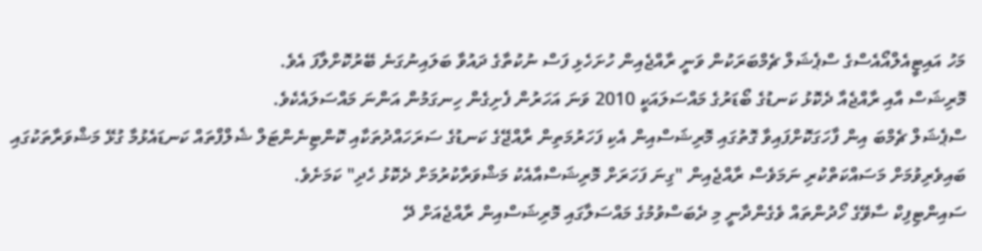މަހު އައިޓީއެލްއޯއެސްގެ ސްޕެޝަލް ޗެމްބަރަކުން ވަނީ ރާއްޖެއިން ހުށަހެޅި ފަސް ނުކުތާގެ ދައުވާ ބަލައިނުގަނެ ބޭރުކޮށްލާފަ އެވެ.
މޮރިޝަސް އާއި ރާއްޖެއާ ދެކޮޅު ކަނޑުގެ ބޯޑަރުގެ މައްސަލައަކީ 2010 ވަނަ އަހަރުން ފެށިގެން ހިނގަމުން އަންނަ މައްސަލައެކެވެ.
ސްޕެޝަލް ޗެމްބަ އިން ފާހަގަކޮށްފައިވާ ގޮތުގައި މޮރިޝަސްއިން އެކި ފަހަރުމަތިން ރާއްޖޭގެ ކަނޑުގެ ސަރަހައްދުތަކާއި ކޮންޓިނެންޓަލް ޝެލްފްތައް ކަނޑައެޅުމާ ގުޅޭ މަޝްވަރާތަކުގައި ބައިވެރިވުމަށް މަސައްކަތްކުރި ނަމަވެސް ރާއްޖެއިން "ގިނަ ފަހަރަށް މޮރިޝަސްއާއެކު މަޝްވަރާކުރުމަށް ދެކޮޅު ހެދި" ކަމަށެވެ.
ސައިންޓިފިކް ސާވޭގެ ހޯދުންތައް ވެގެންދާނީ މި ދެބަސްވުމުގެ މައްސަލާގައި މޮރިޝަސްއިން ރާއްޖެއަށް ދޭ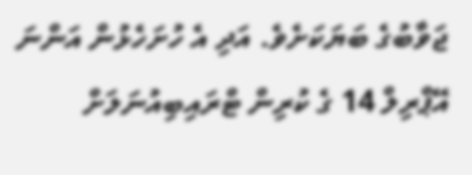ޖަވާބުގެ ބަޔަކަށެވެ. އަދި އެ ހުށަހެޅުން އަންނަ އޭޕްރިލް 14 ގެ ކުރިން ޓްރައިބިއުނަލަށް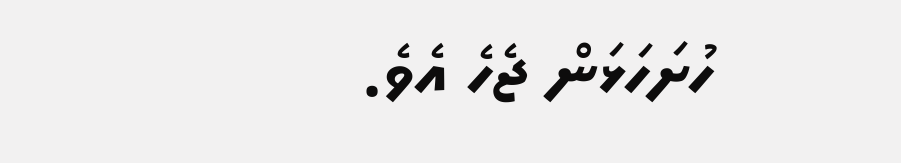ހުށަހަޅަން ޖެހެ އެވެ.